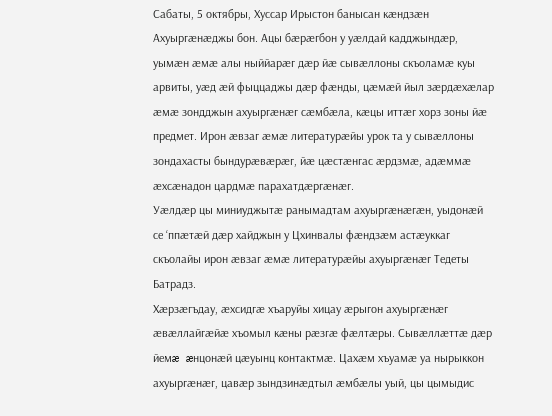Сабаты, 5 октябры, Хуссар Ирыстон банысан кӕндзӕн Ахуыргӕнӕджы бон. Ацы бӕрӕгбон у уӕлдай кадджындӕр, уымӕн ӕмӕ алы ныййарӕг дӕр йӕ сывæллоны скъоламæ куы арвиты, уæд ӕй фыццаджы дæр фæнды, цæмæй йыл зæрдæхæлар æмæ зондджын ахуыргæнæг сæмбæла, кӕцы иттӕг хорз зоны йӕ предмет. Ирон æвзаг æмæ литературæйы урок та у сывæллоны зондахасты бындурæвæрæг, йæ цæстæнгас æрдзмæ, адæммæ æхсæнадон цардмæ парахатдæргæнæг.
Уæлдæр цы миниуджытæ ранымадтам ахуыргæнæгæн, уыдонæй се ‘ппæтæй дæр хайджын у Цхинвалы фæндзæм астæуккаг скъолайы ирон æвзаг æмæ литературæйы ахуыргæнæг Тедеты Батрадз.
Хæрзæгъдау, æхсидгæ хъаруйы хицау æрыгон ахуыргæнæг æвæллайгæйæ хъомыл кæны рæзгæ фæлтæры. Сывæллæттæ дæр йемæ æнцонæй цæуынц контактмæ. Цахӕм хъуамӕ уа нырыккон ахуыргӕнӕг, цавӕр зындзинӕдтыл ӕмбӕлы уый, цы цымыдис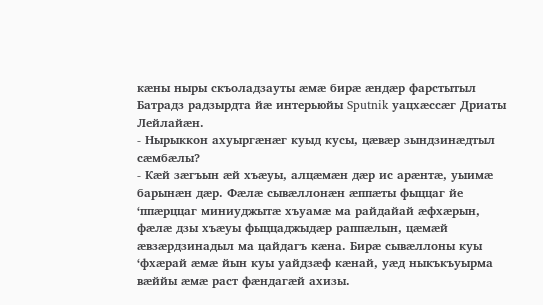кӕны ныры скъоладзауты ӕмӕ бирӕ ӕндӕр фарстытыл Батрадз радзырдта йӕ интерьюйы Sputnik уацхӕссӕг Дриаты Лейлайӕн.
- Нырыккон ахуыргæнæг куыд кусы, цæвæр зындзинæдтыл сæмбæлы?
- Кæй зæгъын æй хъæуы, алцæмæн дæр ис арæнтæ, уыимæ барынæн дæр. Фæлæ сывæллонæн æппæты фыццаг йе ‘ппæрццаг миниуджытæ хъуамæ ма райдайай æфхæрын, фæлæ дзы хъæуы фыццаджыдæр раппæлын, цæмæй æвзæрдзинадыл ма цайдагъ кæна. Бирæ сывæллоны куы ‘фхæрай æмæ йын куы уайдзæф кæнай, уæд ныкъкъуырма вæййы æмæ раст фæндагæй ахизы.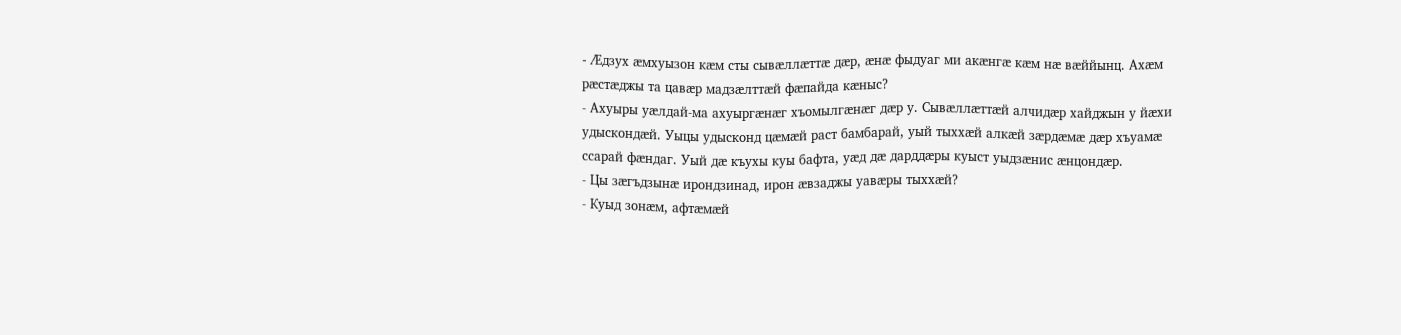- Æдзух æмхуызон кæм сты сывæллæттæ дæр, æнæ фыдуаг ми акæнгæ кæм нæ вæййынц. Ахæм рæстæджы та цавæр мадзæлттæй фæпайда кæныс?
- Ахуыры уæлдай-ма ахуыргæнæг хъомылгæнæг дæр у. Сывæллæттæй алчидæр хайджын у йæхи удыскондæй. Уыцы удысконд цæмæй раст бамбарай, уый тыххæй алкæй зæрдæмæ дæр хъуамæ ссарай фæндаг. Уый дæ къухы куы бафта, уæд дæ дарддæры куыст уыдзæнис æнцондæр.
- Цы зӕгъдзынӕ ирондзинад, ирон ӕвзаджы уавӕры тыххӕй?
- Куыд зонæм, афтæмæй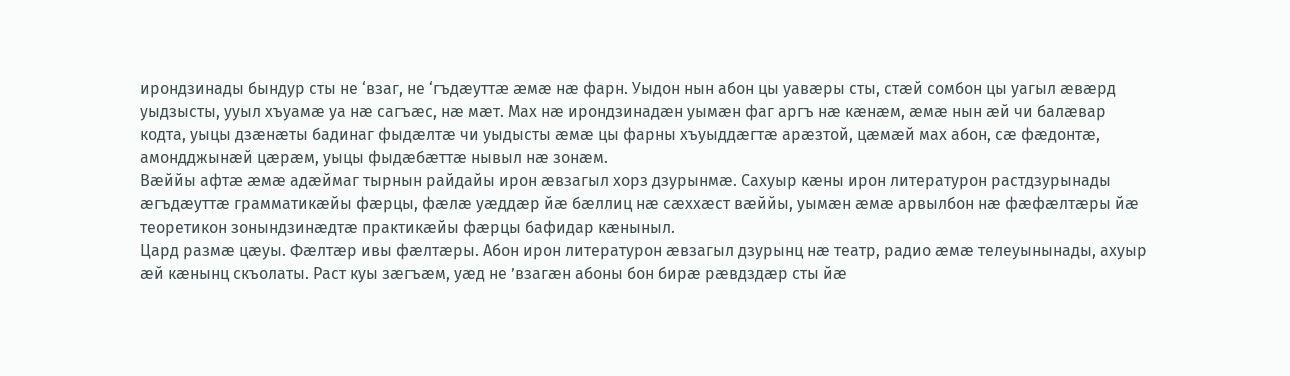ирондзинады бындур сты не ‘взаг, не ‘гъдæуттæ æмæ нæ фарн. Уыдон нын абон цы уавæры сты, стæй сомбон цы уагыл æвæрд уыдзысты, ууыл хъуамæ уа нæ сагъæс, нæ мæт. Мах нæ ирондзинадæн уымæн фаг аргъ нæ кæнæм, æмæ нын æй чи балæвар кодта, уыцы дзæнæты бадинаг фыдæлтæ чи уыдысты æмæ цы фарны хъуыддæгтæ арæзтой, цæмæй мах абон, сæ фæдонтæ, амондджынæй цæрæм, уыцы фыдæбæттæ нывыл нæ зонæм.
Вæййы афтæ æмæ адæймаг тырнын райдайы ирон æвзагыл хорз дзурынмæ. Сахуыр кæны ирон литературон растдзурынады æгъдæуттæ грамматикæйы фæрцы, фæлæ уæддæр йæ бæллиц нæ сæххæст вæййы, уымæн æмæ арвылбон нæ фæфæлтæры йæ теоретикон зонындзинæдтæ практикæйы фæрцы бафидар кæныныл.
Цард размæ цæуы. Фæлтæр ивы фæлтæры. Абон ирон литературон æвзагыл дзурынц нæ театр, радио æмæ телеуынынады, ахуыр æй кæнынц скъолаты. Раст куы зæгъæм, уæд не ’взагæн абоны бон бирæ рæвдздæр сты йæ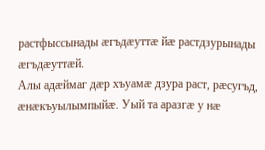растфыссынады æгъдæуттæ йæ растдзурынады æгъдæуттæй.
Алы адæймаг дӕр хъуамæ дзура раст, рæсугъд, æнæкъуылымпыйæ. Уый та аразгæ у нæ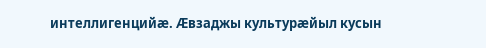интеллигенцийæ. Æвзаджы культурæйыл кусын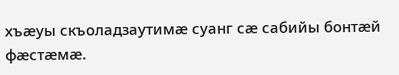хъæуы скъоладзаутимæ суанг сæ сабийы бонтæй фæстæмæ.